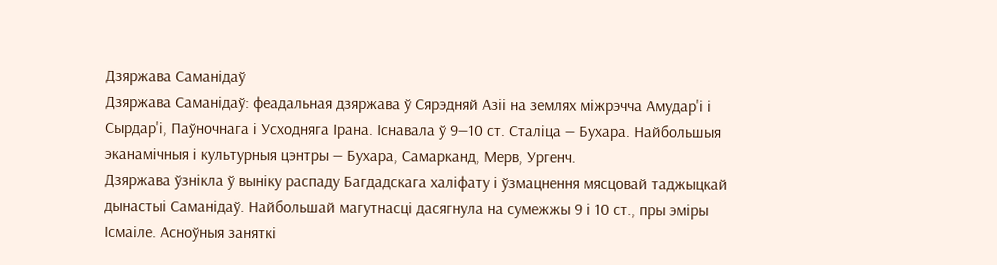Дзяржава Саманідаў
Дзяржава Саманідаў: феадальная дзяржава ў Сярэдняй Азіі на землях міжрэчча Амудар'і і Сырдар'і, Паўночнага і Усходняга Ірана. Існавала ў 9—10 ст. Сталіца — Бухара. Найбольшыя эканамічныя і культурныя цэнтры — Бухара, Самарканд, Мерв, Ургенч.
Дзяржава ўзнікла ў выніку распаду Багдадскага халіфату і ўзмацнення мясцовай таджыцкай дынастыі Саманідаў. Найбольшай магутнасці дасягнула на сумежжы 9 і 10 ст., пры эміры Ісмаіле. Асноўныя заняткі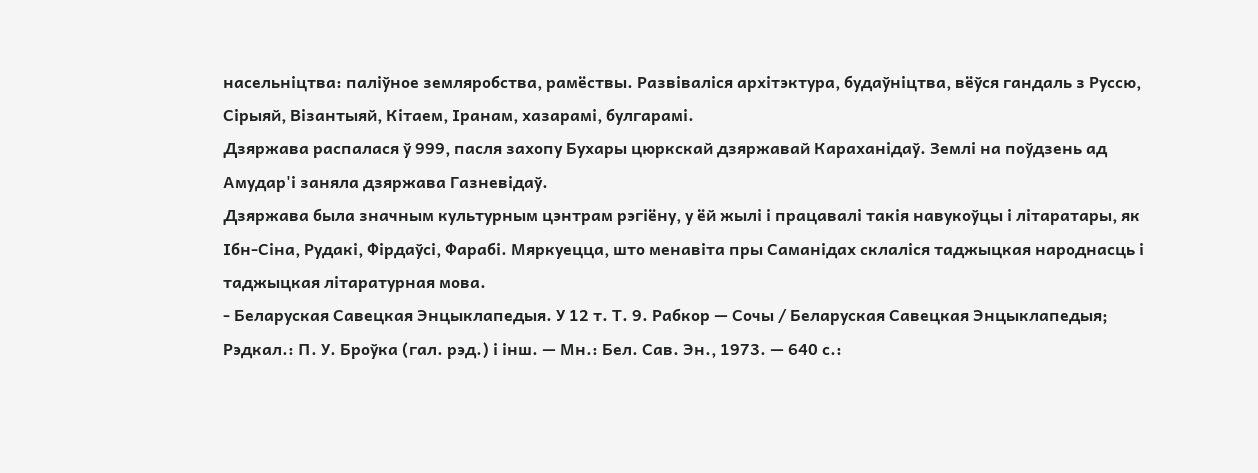насельніцтва: паліўное земляробства, рамёствы. Развіваліся архітэктура, будаўніцтва, вёўся гандаль з Руссю, Сірыяй, Візантыяй, Кітаем, Іранам, хазарамі, булгарамі.
Дзяржава распалася ў 999, пасля захопу Бухары цюркскай дзяржавай Караханідаў. Землі на поўдзень ад Амудар'і заняла дзяржава Газневідаў.
Дзяржава была значным культурным цэнтрам рэгіёну, у ёй жылі і працавалі такія навукоўцы і літаратары, як Ібн-Сіна, Рудакі, Фірдаўсі, Фарабі. Мяркуецца, што менавіта пры Саманідах склаліся таджыцкая народнасць і таджыцкая літаратурная мова.
- Беларуская Савецкая Энцыклапедыя. У 12 т. Т. 9. Рабкор — Сочы / Беларуская Савецкая Энцыклапедыя; Рэдкал.: П. У. Броўка (гал. рэд.) і інш. — Мн.: Бел. Сав. Эн., 1973. — 640 с.: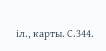іл., карты. С.344.